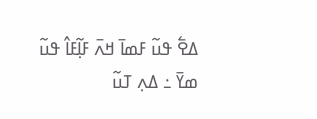ߡߐ߱ ߟߎ߬ ߓߘߊ߫ ߞߍ߫ ߓߊ߲߬ߓߊ߮ ߟߎ߬ ߘߌ߫ ߸ ߡߍ߲ ߠߎ߬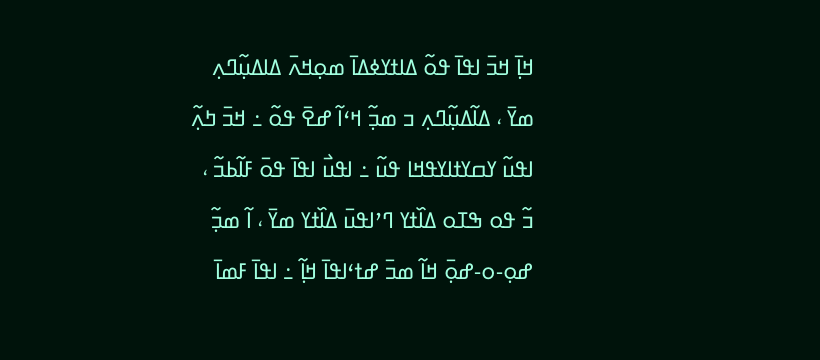ߞߊ߲߫ ߞߏ߫ ߊߟߊ߫ ߟߋ߬ ߡߊߙߌߦߡߊ߫ ߘߋ߲ߞߍ߫ ߡߊߡߎ߲߬ߣߍ߲ ߘߌ߫ ، ߡߊ߬ߡߎ߲߬ߣߍ߲ ߏ ߘߏ߲߬ ߞߵߊ߬ ߝߐ߫ ߟߋ߬ ߸ ߞߏ߫ ߤߍ߲߬ ߊߟߎ߬ ߌߛߌߙߊߌߟߞߊ ߟߎ߬ ߸ ߊߟߎ߯ ߊߟߊ߫ ߟߋ߫ ߓߊ߬ߕߏ߬ ، ߏ߬ ߟߋ ߒߠߋ ߡߊ߰ߙߌ ߣߴߊߟߎ߫ ߡߊ߰ߙߌ ߘߌ߫ ، ߊ߬ ߘߏ߲߬ ߝߋ߲-ߋ-ߝߋ߲߫ ߞߊ߬ ߘߏ߫ ߝߙߵߊߟߊ߫ ߞߊ߲߬ ߸ ߊߟߊ߫ ߓߘߊ߫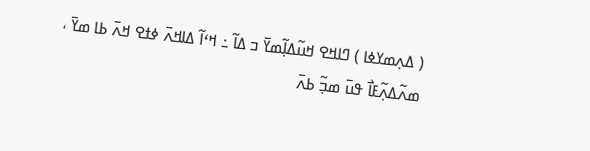( ߡߍ߲ߘߌߦߊ ) ߣߊߞߐ ߞߎ߬ߡߊ߲߬ߘߌ߫ ߏ ߡߊ߬ ߸ ߞߵߊ߬ ߡߊߞߍ߫ ߦߙߐ ߞߍ߫ ߕߊ ߘߌ߫ ، ߘߍ߬ߡߍ߲߬ߓߊ߯ ߟߎ߫ ߘߏ߲߬ ߕߍ߫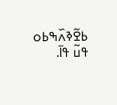ߕߐ߬ߢߍ߰ߒߕߋ ߟߎ߬ ߟߊ߫.